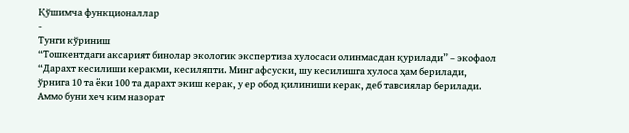Қўшимча функционаллар
-
Тунги кўриниш
“Тошкентдаги аксарият бинолар экологик экспертиза хулосаси олинмасдан қурилади” – экофаол
“Дарахт кесилиши керакми, кесиляпти. Минг афсуски, шу кесилишга хулоса ҳам берилади, ўрнига 10 та ёки 100 та дарахт экиш керак, у ер обод қилиниши керак, деб тавсиялар берилади. Аммо буни хеч ким назорат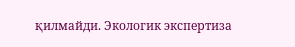қилмайди. Экологик экспертиза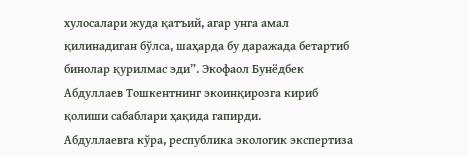хулосалари жуда қатъий, агар унга амал қилинадиган бўлса, шаҳарда бу даражада бетартиб бинолар қурилмас эди”. Экофаол Бунёдбек Абдуллаев Тошкентнинг экоинқирозга кириб қолиши сабаблари ҳақида гапирди.
Абдуллаевга кўра, республика экологик экспертиза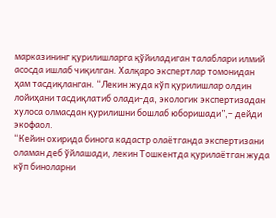марказининг қурилишларга қўйиладиган талаблари илмий асосда ишлаб чиқилган. Халқаро экспертлар томонидан ҳам тасдиқланган. “Лекин жуда кўп қурилишлар олдин лойиҳани тасдиқлатиб олади-да, экологик экспертизадан хулоса олмасдан қурилишни бошлаб юборишади”,– дейди экофаол.
“Кейин охирида бинога кадастр олаётганда экспертизани оламан деб ўйлашади, лекин Тошкентда қурилаётган жуда кўп биноларни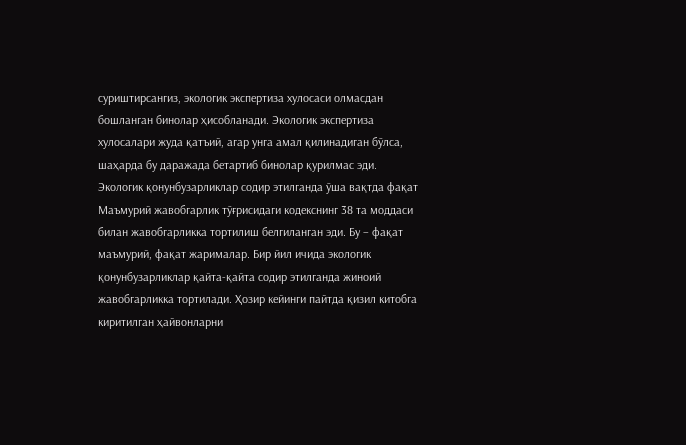суриштирсангиз, экологик экспертиза хулосаси олмасдан бошланган бинолар ҳисобланади. Экологик экспертиза хулосалари жуда қатъий, агар унга амал қилинадиган бўлса, шаҳарда бу даражада бетартиб бинолар қурилмас эди.
Экологик қонунбузарликлар содир этилганда ўша вақтда фақат Маъмурий жавобгарлик тўғрисидаги кодекснинг 38 та моддаси билан жавобгарликка тортилиш белгиланган эди. Бу – фақат маъмурий, фақат жарималар. Бир йил ичида экологик қонунбузарликлар қайта-қайта содир этилганда жиноий жавобгарликка тортилади. Ҳозир кейинги пайтда қизил китобга киритилган ҳайвонларни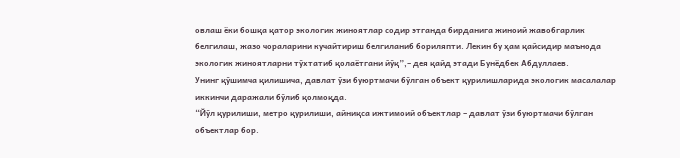овлаш ёки бошқа қатор экологик жиноятлар содир этганда бирданига жиноий жавобгарлик белгилаш, жазо чораларини кучайтириш белгиланиб бориляпти. Лекин бу ҳам қайсидир маънода экологик жиноятларни тўхтатиб қолаётгани йўқ”,– дея қайд этади Бунёдбек Абдуллаев.
Унинг қўшимча қилишича, давлат ўзи буюртмачи бўлган объект қурилишларида экологик масалалар иккинчи даражали бўлиб қолмоқда.
“Йўл қурилиши, метро қурилиши, айниқса ижтимоий объектлар – давлат ўзи буюртмачи бўлган объектлар бор.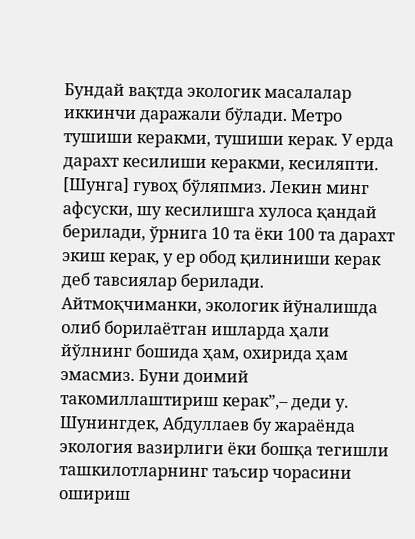Бундай вақтда экологик масалалар иккинчи даражали бўлади. Метро тушиши керакми, тушиши керак. У ерда дарахт кесилиши керакми, кесиляпти. [Шунга] гувоҳ бўляпмиз. Лекин минг афсуски, шу кесилишга хулоса қандай берилади, ўрнига 10 та ёки 100 та дарахт экиш керак, у ер обод қилиниши керак деб тавсиялар берилади. Айтмоқчиманки, экологик йўналишда олиб борилаётган ишларда ҳали йўлнинг бошида ҳам, охирида ҳам эмасмиз. Буни доимий такомиллаштириш керак”,– деди у.
Шунингдек, Абдуллаев бу жараёнда экология вазирлиги ёки бошқа тегишли ташкилотларнинг таъсир чорасини ошириш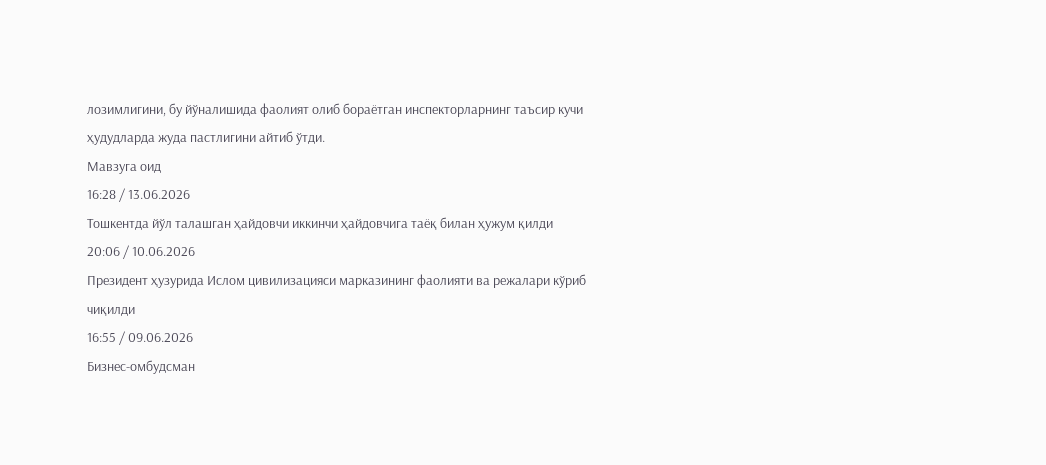лозимлигини, бу йўналишида фаолият олиб бораётган инспекторларнинг таъсир кучи ҳудудларда жуда пастлигини айтиб ўтди.
Мавзуга оид
16:28 / 13.06.2026
Тошкентда йўл талашган ҳайдовчи иккинчи ҳайдовчига таёқ билан ҳужум қилди
20:06 / 10.06.2026
Президент ҳузурида Ислом цивилизацияси марказининг фаолияти ва режалари кўриб чиқилди
16:55 / 09.06.2026
Бизнес-омбудсман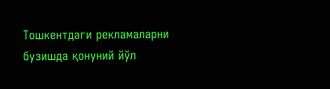Тошкентдаги рекламаларни бузишда қонуний йўл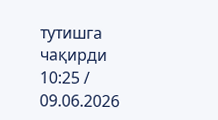тутишга чақирди
10:25 / 09.06.2026